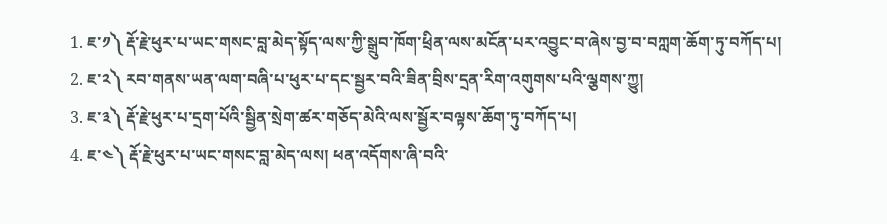1. ཇ་༡༽ རྡོ་རྗེ་ཕུར་པ་ཡང་གསང་བླ་མེད་སྟོད་ལས་ཀྱི་སྒྲུབ་ཁོག་ཕྲིན་ལས་མངོན་པར་འབྱུང་བ་ཞེས་བྱ་བ་བཀླག་ཆོག་ཏུ་བཀོད་པ།
2. ཇ་༢༽ རབ་གནས་ཡན་ལག་བཞི་པ་ཕུར་པ་དང་སྦྱར་བའི་ཟིན་བྲིས་དྲན་རིག་འགུགས་པའི་ལྕགས་ཀྱུ།
3. ཇ་༣༽ རྡོ་རྗེ་ཕུར་པ་དྲག་པོའི་སྦྱིན་སྲེག་ཚར་གཅོད་མེའི་ལས་སྦྱོར་བལྟས་ཆོག་ཏུ་བཀོད་པ།
4. ཇ་༤༽ རྡོ་རྗེ་ཕུར་པ་ཡང་གསང་བླ་མེད་ལས། ཕན་འདོགས་ཞི་བའི་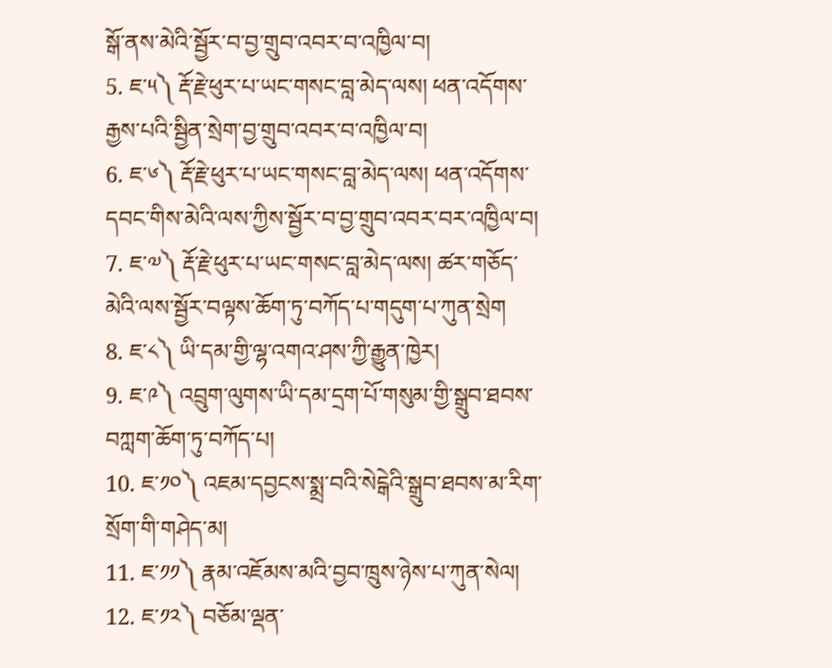སྒོ་ནས་མེའི་སྦྱོར་བ་བྱ་གྲུབ་འབར་བ་འཁྱིལ་བ།
5. ཇ་༥༽ རྡོ་རྗེ་ཕུར་པ་ཡང་གསང་བླ་མེད་ལས། ཕན་འདོགས་རྒྱས་པའི་སྦྱིན་སྲེག་བྱ་གྲུབ་འབར་བ་འཁྱིལ་བ།
6. ཇ་༦༽ རྡོ་རྗེ་ཕུར་པ་ཡང་གསང་བླ་མེད་ལས། ཕན་འདོགས་དབང་གིས་མེའི་ལས་ཀྱིས་སྦྱོར་བ་བྱ་གྲུབ་འབར་བར་འཁྱིལ་བ།
7. ཇ་༧༽ རྡོ་རྗེ་ཕུར་པ་ཡང་གསང་བླ་མེད་ལས། ཚར་གཅོད་མེའི་ལས་སྦྱོར་བལྟས་ཆོག་ཏུ་བཀོད་པ་གདུག་པ་ཀུན་སྲེག
8. ཇ་༨༽ ཡི་དམ་གྱི་ལྷ་འགའ་ཤས་ཀྱི་རྒྱུན་ཁྱེར།
9. ཇ་༩༽ འབྲུག་ལུགས་ཡི་དམ་དྲག་པོ་གསུམ་གྱི་སྒྲུབ་ཐབས་བཀླག་ཆོག་ཏུ་བཀོད་པ།
10. ཇ་༡༠༽ འཇམ་དབྱངས་སྨྲ་བའི་སེངྒེའི་སྒྲུབ་ཐབས་མ་རིག་སྲོག་གི་གཤེད་མ།
11. ཇ་༡༡༽ རྣམ་འཇོམས་མའི་བྱབ་ཁྲུས་ཉེས་པ་ཀུན་སེལ།
12. ཇ་༡༢༽ བཅོམ་ལྡན་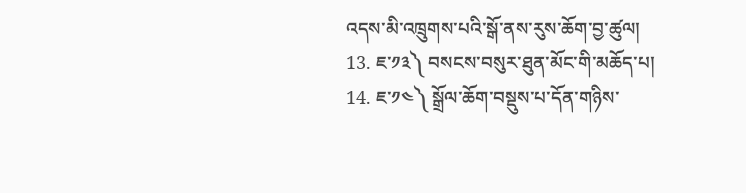འདས་མི་འཁྲུགས་པའི་སྒོ་ནས་རུས་ཆོག་བྱ་ཚུལ།
13. ཇ་༡༣༽ བསངས་བསུར་ཐུན་མོང་གི་མཆོད་པ།
14. ཇ་༡༤༽ སྒྲོལ་ཆོག་བསྡུས་པ་དོན་གཉིས་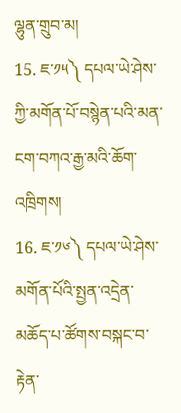ལྷུན་གྲུབ་མ།
15. ཇ་༡༥༽ དཔལ་ཡེ་ཤེས་ཀྱི་མགོན་པོ་བསྙེན་པའི་མན་ངག་བཀའ་རྒྱ་མའི་ཆོག་འཁྲིགས།
16. ཇ་༡༦༽ དཔལ་ཡེ་ཤེས་མགོན་པོའི་སྤྱན་འདྲེན་མཆོད་པ་ཚོགས་བསྐང་བ་རྟེན་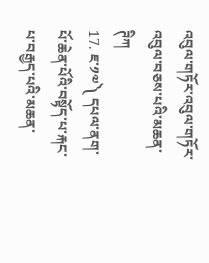འབུལ་གཏོར་འབུལ་གཏོར་འབུལ་བཅས་པའི་མཆན་ཊིཀ
17. ཇ་༡༧༽ དཔལ་ནག་པོ་ཆེན་པོའི་བསྟོད་པ་རྐང་པ་བརྒྱད་པའི་མཆན་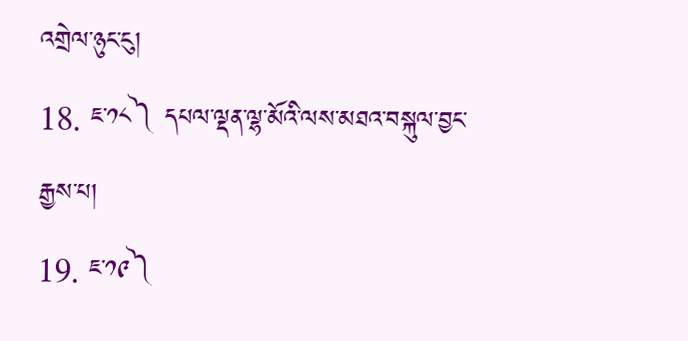འགྲེལ་ཉུང་ངུ།
18. ཇ་༡༨༽ དཔལ་ལྡན་ལྷ་མོའི་ལས་མཐའ་བསྐུལ་བྱང་རྒྱས་པ།
19. ཇ་༡༩༽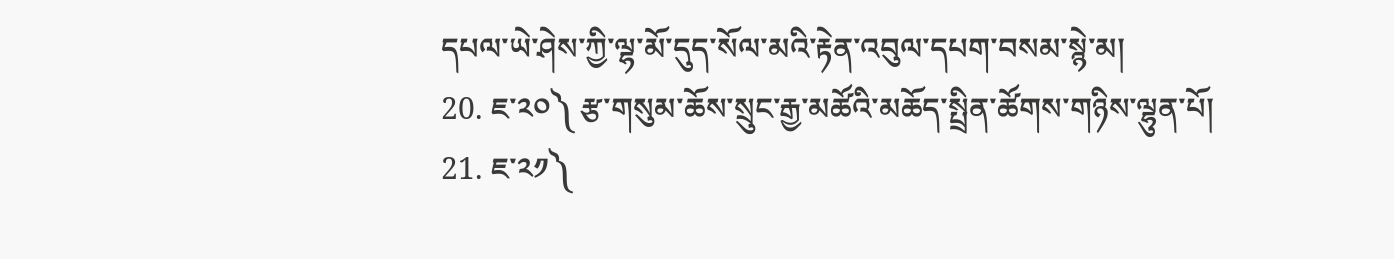དཔལ་ཡེ་ཤེས་ཀྱི་ལྷ་མོ་དུད་སོལ་མའི་རྟེན་འབུལ་དཔག་བསམ་སྙེ་མ།
20. ཇ་༢༠༽ རྩ་གསུམ་ཆོས་སྲུང་རྒྱ་མཚོའི་མཆོད་སྤྲིན་ཚོགས་གཉིས་ལྷུན་པོ།
21. ཇ་༢༡༽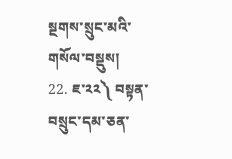སྔགས་སྲུང་མའི་གསོལ་བསྡུས།
22. ཇ་༢༢༽ བསྟན་བསྲུང་དམ་ཅན་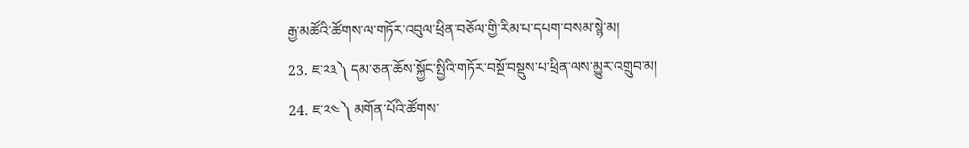རྒྱ་མཚོའི་ཚོགས་ལ་གཏོར་འབུལ་ཕྲིན་བཅོལ་གྱི་རིམ་པ་དཔག་བསམ་སྙེ་མ།
23. ཇ་༢༣༽ དམ་ཅན་ཆོས་སྐྱོང་སྤྱིའི་གཏོར་བསྔོ་བསྡུས་པ་ཕྲིན་ལས་མྱུར་འགྲུབ་མ།
24. ཇ་༢༤༽ མགོན་པོའི་ཚོགས་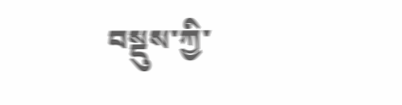བསྡུས་ཀྱི་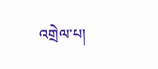འགྲེལ་པ།